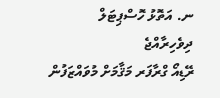ނ. އަތޮޅު ހޮސްޕިޓަލް
ދިވެހިރާއްޖެ
ރޭޑިއޯ ގްރާފަރ މަޤާމަށް މުވައްޒަފުން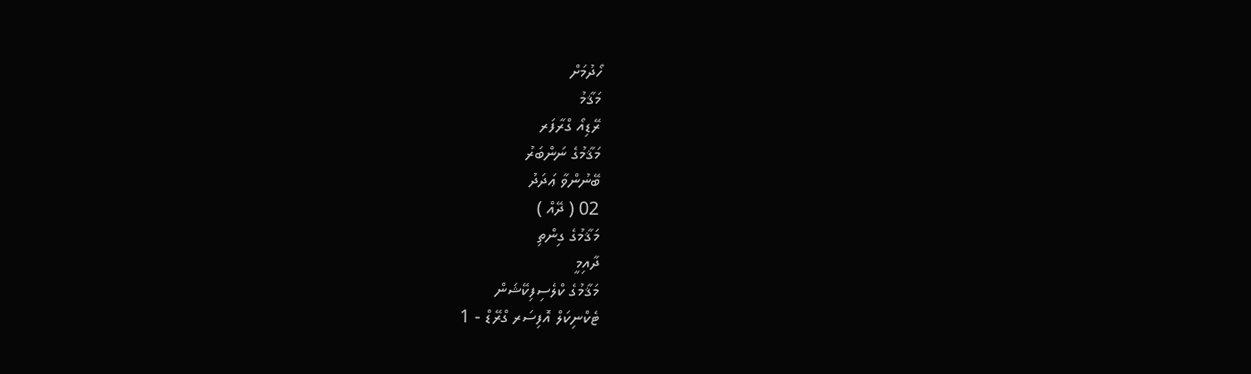ހޯދުމަށް
މަޤާމު
ރޭޑިއޯ ގްރާފަރ
މަޤާމުގެ ނަންބަރު
ބޭނުންވާ ޢަދަދު
02 ( ދޭއް )
މަޤާމުގެ ގިންތި
ދާއިމީ
މަޤާމުގެ ކްލެސިފިކޭޝަން
ޓެކްނިކަލް އޮފިސަރ ގްރޭޑް - 1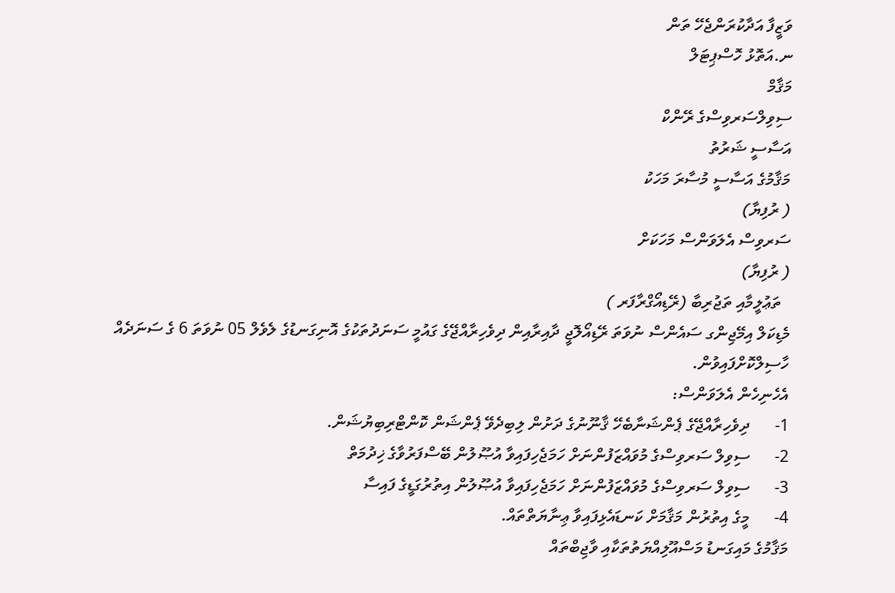ވަޒީފާ އަދާކުރަންޖެހޭ ތަން
ނ.އަތޮޅު ހޮސްޕިޓަލް
މަޤާމް
ސިވިލްސަރވިސްގެ ރޭންކް
އަސާސީ ޝަރުތު
މަޤާމުގެ އަސާސީ މުސާރަ މަހަކު
( ރުފިޔާ)
ސަރވިސް އެލަވަންސް މަހަކަށް
( ރުފިޔާ)
  ތަޢުލީމާއި ތަޖުރިބާ (ރޭޑިއޯގްރާފަރ )
މެޑިކަލް އިމޭޖިންގ ސައެންސް ނުވަތަ ރޭޑިއޯލޮޖީ ދާއިރާއިން ދިވެހިރާއްޖޭގެ ގައުމީ ސަނަދުތަކުގެ އޮނިގަނޑުގެ ލެވެލް 05 ނުވަތަ 6 ގެ ސަނަދެއް ހާސިލްކޮށްފައިވުން.
އެހެނިހެން އެލަވަންސް:
1-      ދިވެހިރާއްޖޭގެ ޕެންޝަނާބެހޭ ޤާނޫނުގެ ދަށުން ލިބިދެވޭ ޕެންޝަން ކޮންޓްރިބިޔުޝަން.
2-      ސިވިލް ސަރވިސްގެ މުވައްޒަފުންނަށް ހަމަޖެހިފައިވާ އުޞޫލުން ބޭސްފަރުވާގެ ޚިދުމަތް
3-      ސިވިލް ސަރވިސްގެ މުވައްޒަފުންނަށް ހަމަޖެހިފައިވާ އުޞޫލުން އިތުރުގަޑީގެ ފައިސާ
4-      މީގެ އިތުރުން މަޤާމަށް ކަނޑައެޅިފައިވާ ޢިނާޔަތްތައް.
މަޤާމުގެ މައިގަނޑު މަސްއޫލިއްޔަތުތަކާއި ވާޖިބްތައް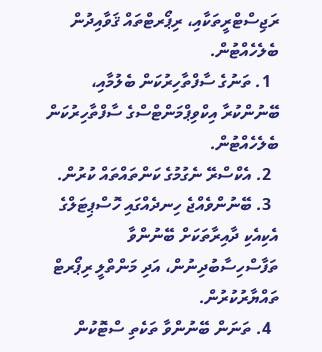ރަޖިސްޓްރީތަކާއި، ރިޕޯރޓްތައް ޤަވާއިދުން ބެލެހެއްޓުން.
  1. ތަނުގެ ސާފްތާހިރުކަން ބެލުމާއި، ބޭނުންކުރާ އިކްވިޕްމަންޓްސްގެ ސާފްތާހިރުކަން ބެލެހެއްޓުން.
  2. އެކްސްރޭ ނެގުމުގެ ކަންތައްތައް ކުރުން.
  3. ބޭނުންވެއްޖެ ހިނދެއްގައި ހޮސްޕިޓަލްގެ އެކިއެކި ދާއިރާތަކަށް ބޭނުންވާ ތަފާސްހިސާބުދިނުން، އަދި މަންތްލީ ރިޕޯރޓް ތައްޔާރުކުރުން.
  4. ތަނަން ބޭނުންވާ ތަކެތި ސްޓޮކުން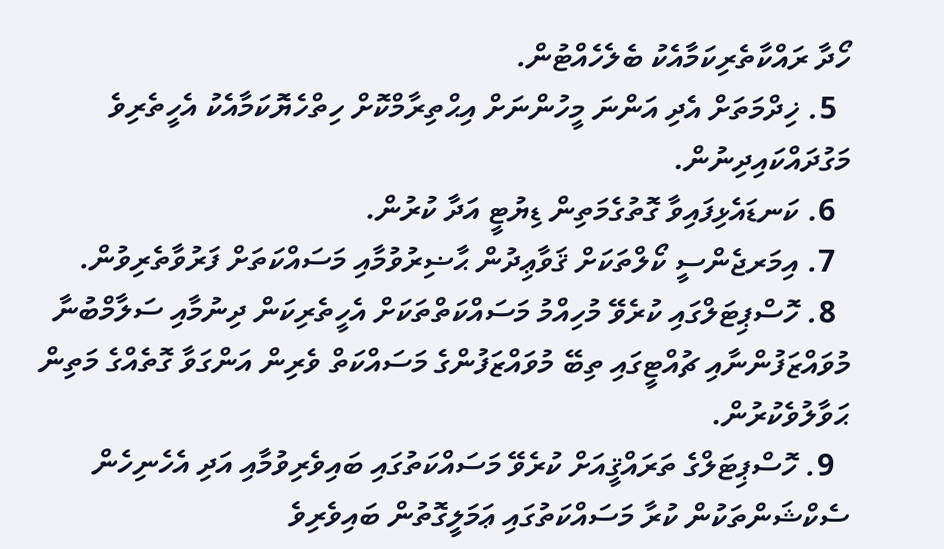ހޯދާ ރައްކާތެރިކަމާއެކު ބެލެހެއްޓުން.
  5. ޚިދްމަތަށް އެދި އަންނަ މީހުންނަށް އިޙްތިރާމްކޮށް ހިތްހެޔޮކަމާއެކު އެހީތެރިވެ މަގުދައްކައިދިނުން.
  6. ކަނޑައެޅިފައިވާ ގޮތުގެމަތިން ޑިޔުޓީ އަދާ ކުރުން.
  7. އިމަރޖެންސީ ކޯލްތަކަށް ޤަވާޢިދުން ޙާޟިރުވުމާއި މަސައްކަތަށް ފަރުވާތެރިވުން.
  8. ހޮސްޕިޓަލްގައި ކުރެވޭ މުހިއްމު މަސައްކަތްތަކަށް އެހީތެރިކަން ދިނުމާއި ސަލާމްބުނާ މުވައްޒަފުންނާއި ޗުއްޓީގައި ތިބޭ މުވައްޒަފުންގެ މަސައްކަތް ވެރިން އަންގަވާ ގޮތެއްގެ މަތިން ޙަވާލުވެކުރުން.
  9. ހޮސްޕިޓަލްގެ ތަރައްޤީއަށް ކުރެވޭ މަސައްކަތުގައި ބައިވެރިވުމާއި އަދި އެހެނިހެން ސެކްޝަންތަކުން ކުރާ މަސައްކަތުގައި ޢަމަލީގޮތުން ބައިވެރިވެ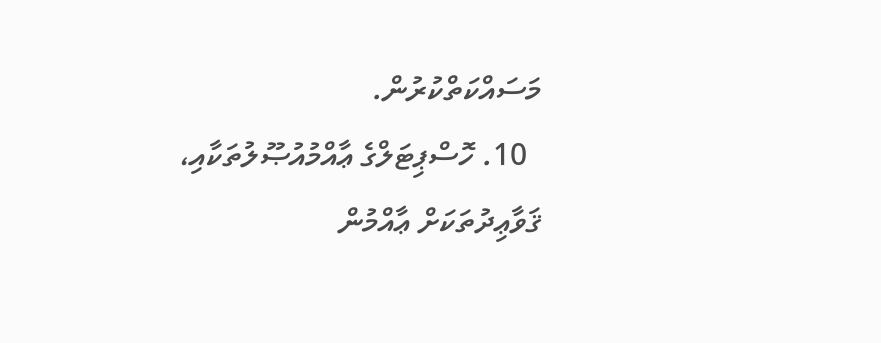މަސައްކަތްކުރުން.
  10. ހޮސްޕިޓަލްގެ ޢާއްމުއުޞޫލުތަކާއި، ޤަވާޢިދުތަކަށް ޢާއްމުން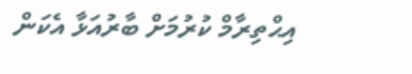އިޙްތިރާމް ކުރުމަށް ބާރުއަޅާ އެކަން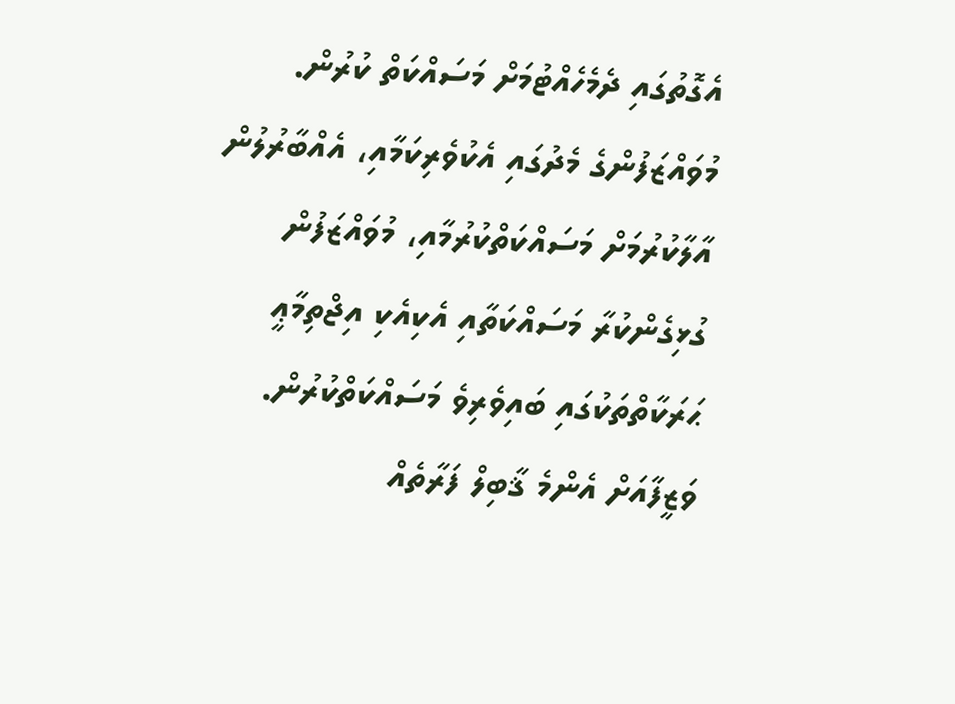އެގޮތުގައި ދެމެހެއްޓުމަށް މަސައްކަތް ކުރުން.
މުވައްޒަފުންގެ މެދުގައި އެކުވެރިކަމާއި، އެއްބާރުލުން އާލާކުރުމަށް މަސައްކަތްކުރުމާއި، މުވައްޒަފުން ގުޅިގެންކުރާ މަސައްކަތާއި އެކިއެކި އިޖްތިމާޢީ ޙަރަކާތްތަކުގައި ބައިވެރިވެ މަސައްކަތްކުރުން.
ވަޒީފާއަށް އެންމެ ޤާބިލް ފަރާތެއް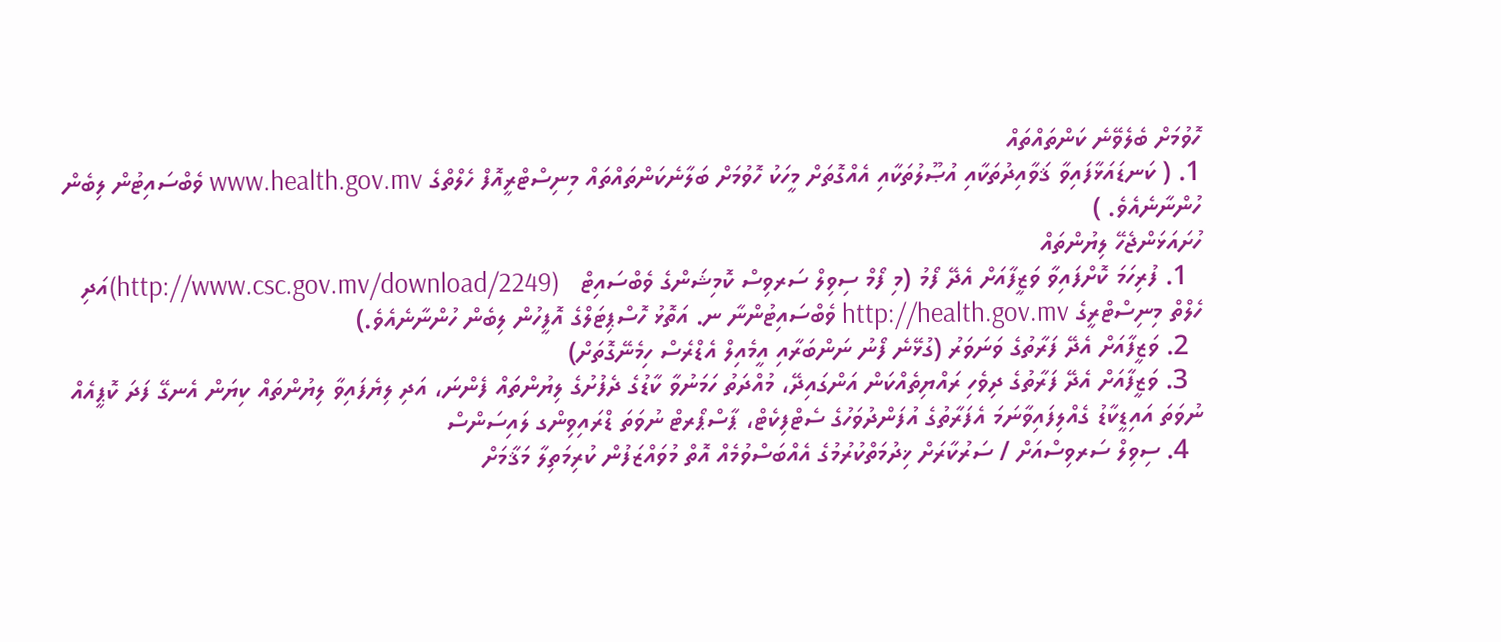ހޮވުމަށް ބެލެވޭނެ ކަންތައްތައް
1. ( ކަނޑައަޅާފައިވާ ޤަވާއިދުތަކާއި އުޞޫލުތަކާއި އެއްގޮތަށް މީހަކު ހޮވުމަށް ބަލާނެކަންތައްތައް މިނިސްޓްރީއޮފް ހެލްތްގެ www.health.gov.mv ވެބްސައިޓުން ލިބެން ހުންނާނެއެވެ. )
ހުށައަޅަންޖެހޭ ލިޔުންތައް
  1. ފުރިހަމަ ކޮށްފައިވާ ވަޒީފާއަށް އެދޭ ފޯމު (މި ފޯމް ސިވިލް ސަރވިސް ކޮމިޝަންގެ ވެބްސައިޓް   (http://www.csc.gov.mv/download/2249)އަދި ހެލްތް މިނިސްޓްރީގެ http://health.gov.mv ވެބްސައިޓުންނާ ނ. އަތޮޅު ހޮސްޕިޓަލްގެ އޮފީހުން ލިބެން ހުންނާނެއެވެ.)
  2. ވަޒީފާއަށް އެދޭ ފަރާތުގެ ވަނަވަރު (ގުޅޭނެ ފޯނު ނަންބަރާއި އީމެއިލް އެޑްރެސް ހިމެނޭގޮތަށް)
  3. ވަޒީފާއަށް އެދޭ ފަރާތުގެ ދިވެހި ރައްޔިތެއްކަން އަންގައިދޭ، މުއްދަތު ހަމަނުވާ ކާޑުގެ ދެފުށުގެ ލިޔުންތައް ފެންނަ، އަދި ލިޔެފައިވާ ލިޔުންތައް ކިޔަން އެނގޭ ފަދަ ކޮޕީއެއް ނުވަތަ އައިޑީކާޑު ގެއްލިފައިވާނަމަ އެފަރާތުގެ އުފަންދުވަހުގެ ސެޓްފިކެޓް، ޕާސްޕޯރޓް ނުވަތަ ޑްރައިވިންގ ލައިސަންސް
  4. ސިވިލް ސަރވިސްއަށް / ސަރުކާރަށް ޚިދުމަތްކުރުމުގެ އެއްބަސްވުމެއް އޮތް މުވައްޒަފުން ކުރިމަތިލާ މަޤާމަށް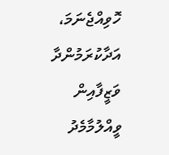ހޮވިއްޖެނަމަ، އަދާކުރަމުންދާ ވަޒީފާއިން ވީއްލުމާމެދު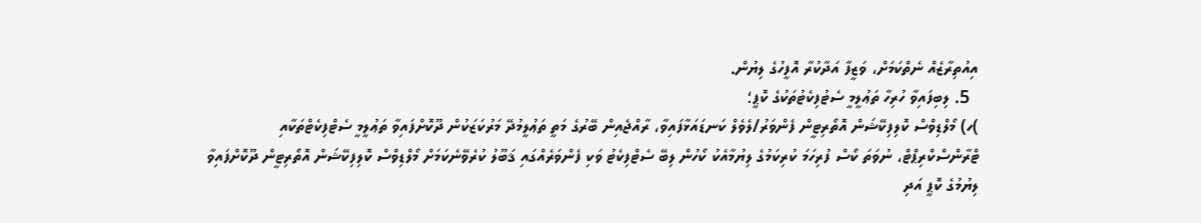އިއުތިރާޒެއް ނެތްކަމަށް، ވަޒީފާ އަދާކުރާ އޮފީހުގެ ލިޔުން.
  5. ލިބިފައިވާ ހުރިހާ ތަޢުލީމީ ސެޓުފިކެޓުތަކުގެ ކޮޕީ؛
)ހ) މޯލްޑިވްސް ކޮލިފިކޭޝަން އޮތޯރިޓީން ފެންވަރު/ލެވެލް ކަނޑައަޅާފައިވާ، ރާއްޖެއިން ބޭރުގެ މަތީ ތަޢުލީމުދޭ މަރުކަޒަކުން ދޫކޮށްފައިވާ ތަޢުލީމީ ސެޓްފިކެޓްތަކާއި ޓްރާންސްކްރިޕްޓް، ނުވަތަ ކޯސް ފުރިހަމަ ކުރިކަމުގެ ލިޔުމާއެކު ކޯހުން ލިބޭ ސެޓްފިކެޓު ވަކި ފެންވަރެއްގައި ޤަބޫލު ކުރެވޭނެކަމަށް މޯލްޑިވްސް ކޮލިފިކޭޝަން އޮތޯރިޓީން ދޫކޮށްފައިވާ ލިޔުމުގެ ކޮޕީ އަދި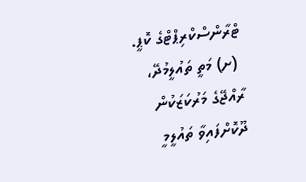ޓްރާންސްކްރިޕްޓްގެ ކޮޕީ.
 (ށ) މަތީ ތައުލީމުދޭ، ރާއްޖޭގެ މަރުކަޒަކުން ދޫކޮށްފައިވާ ތައުލީމީ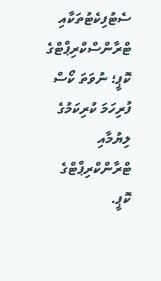ސެޓުފިކެޓުތަކާއި ޓްރާންސްކްރިޕްޓްގެ ކޮޕީ؛ ނުވަތަ ކޯސް ފުރިހަމަ ކުރިކަމުގެ ލިޔުމާއި ޓްރާންކްރިޕްޓްގެ ކޮޕީ.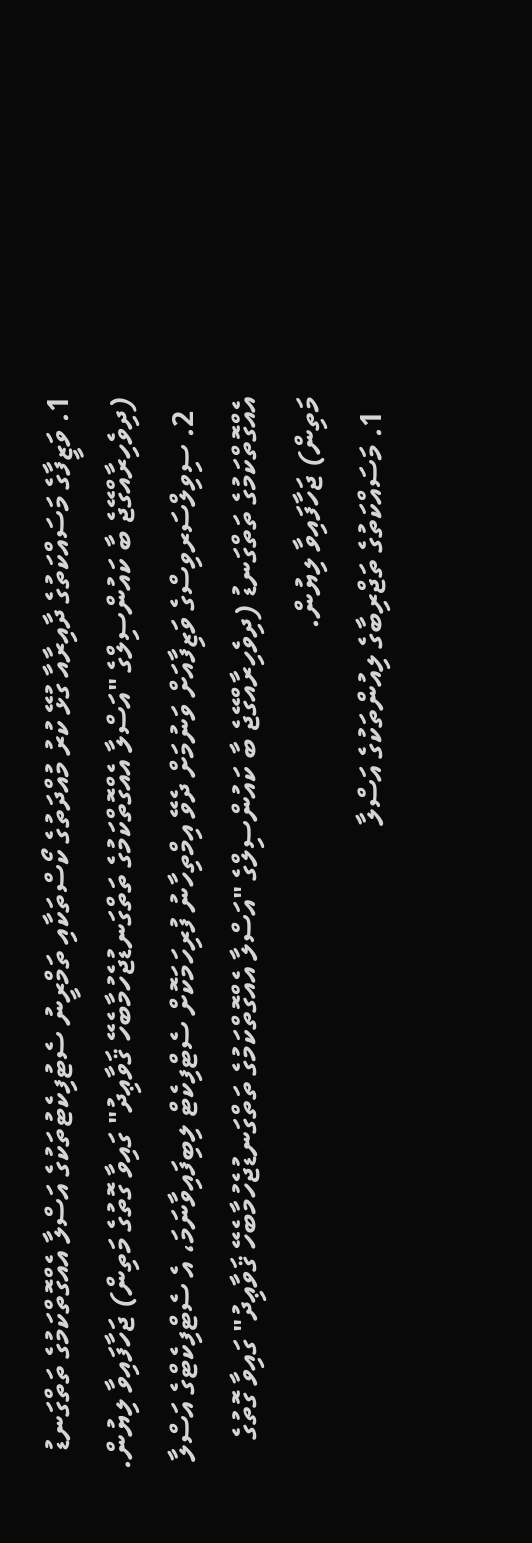1. ވަޒީފާގެ މަސައްކަތުގެ ދާއިރާއާ ގުޅޭ ކުރު މުއްދަތުގެ ކޯސްތަކާއި ތަމްރީނު ސެޓުފިކެޓުތަކުގެ އަސްލާ އެއްގޮތްކަމުގެ ތަތްގަނޑު (ދިވެހިރާއްގޭޖެ ބާ ކައުންސިލްގެ "އަސްލާ އެއްގޮތްކަމުގެ ތަތްގަނޑުޖެހުމާބެހޭ ޤަވާޢިދު" ގައިވާ ގޮތުގެ މަތިން) ޖަހާފައިވާ ލިޔުން.
  2. ސިވިލްސަރވިސްގެ ވަޒިފާއަށް ވަނުމަށް ދެވޭ އިމްތިހާނު ފުރިހަމަކޮށް ސެޓްފިކެޓް ލިބިފައިވާނަމަ، އެ ސެޓްފިކެޓްގެ އަސްލާ އެއްގޮތްކަމުގެ ތަތްގަނޑު (ދިވެހިރާއްގޭޖެ ބާ ކައުންސިލްގެ "އަސްލާ އެއްގޮތްކަމުގެ ތަތްގަނޑުޖެހުމާބެހޭ ޤަވާޢިދު" ގައިވާ ގޮތުގެ މަތިން) ޖަހާފައިވާ ލިޔުން.
  1. މަސައްކަތުގެ ތަޖްރިބާގެ ލިއުންތަކުގެ އަސްލާ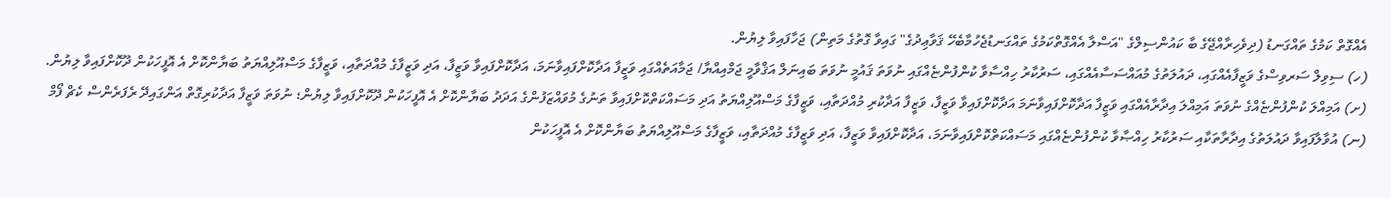އެއްގޮތް ކަމުގެ ތައްގަނޑު (ދިވެހިރާއްޖޭގެ ބާ ކައުންސިލްގެ "އަސްލާ އެއްގޮތްކަމުގެ ތައްގަނޑުޖެހުމާބެހޭ ޤަވާޢިދުގެ" ގައިވާ ގޮތުގެ މަތިން) ޖަހާފައިވާ ލިޔުން.
(ހ) ސިވިލް ސަރވިސްގެ ވަޒީފާއެއްގައި، ދައުލަތުގެ މުއައްސަސާއެއްގައި، ސަރުކާރު ހިއްސާވާ ކުންފުންޏެއްގައި ނުވަތަ ޤައުމީ ނުވަތަ ބައިނަލް އަޤްވާމީ ޖަމްއިއްޔާ/ ޖަމާއަތެއްގައި ވަޒީފާ އަދާކޮށްފައިވާނަމަ، އަދާކޮށްފައިވާ ވަޒީފާ، އަދި ވަޒީފާގެ މުއްދަތާއި، ވަޒީފާގެ މަސްއޫލިއްޔަތު ބަޔާންކޮށް އެ އޮފީހަކުން ދޫކޮށްފައިވާ ލިޔުން.
(ށ) އަމިއްލަ ކުންފުންޏެއްގެ ނުވަތަ އަމިއްލަ އިދާރާއެއްގައި ވަޒީފާ އަދާކޮށްފައިވާނަމަ އަދާކޮށްފައިވާ ވަޒީފާ، ވަޒީފާ އަދާކުރި މުއްދަތާއި، ވަޒީފާގެ މަސްއޫލިއްޔަތު އަދި މަސައްކަތްކޮށްފައިވާ ތަނުގެ މުވައްޒަފުންގެ އަދަދު ބަޔާންކޮށް އެ އޮފީހަކުން ދޫކޮށްފައިވާ ލިޔުން؛ ނުވަތަ ވަޒީފާ އަދާކުރިގޮތް އަންގައިދޭ ރެފަރެންސް ކެޗް ފޯމް
(ނ) އުވާލާފައިވާ ދައުލަތުގެ އިދާރާތަކާއި ސަރުކާރު ހިއްޞާވާ ކުންފުންޏެއްގައި މަސައްކަތްކޮށްފައިވާނަމަ، އަދާކޮށްފައިވާ ވަޒީފާ، އަދި ވަޒީފާގެ މުއްދަތާއި، ވަޒީފާގެ މަސްއޫލިއްޔަތު ބަޔާންކޮށް އެ އޮފީހަކުން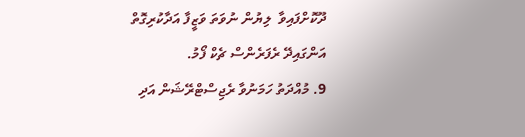ދޫކޮށްފައިވާ  ލިޔުން ނުވަތަ ވަޒީފާ އަދާކުރިގޮތް އަންގައިދޭ ރެފަރެންސް ޗެކް ފޯމު.
9. މުއްދަތު ހަމަނުވާ ރެޖިސްޓްރޭޝަން އަދި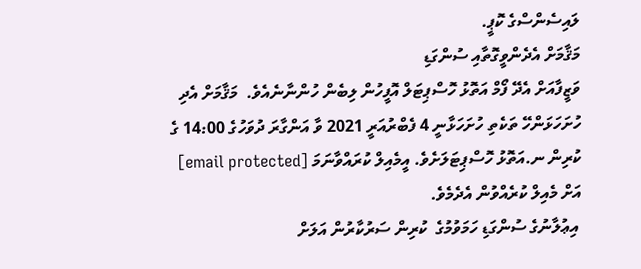ލައިސެންސްގެ ކޮޕީ.
މަޤާމަށް އެދެންވީގޮތާއި ސުންގަޑި
ވަޒީފާއަށް އެދޭ ފޯމް އަތޮޅު ހޮސްޕިޓަލް އޮފީހުން ލިބެން ހުންނާނެއެވެ.  މަޤާމަށް އެދި ހުށަހަޅަންހޭ ތަކެތި ހުށަހަޅާނީ 4 ފެބްރުއަރީ 2021 ވާ އަންގާރަ ދުވަހުގެ 14:00 ގެ ކުރިން ނ.އަތޮޅު ހޮސްޕިޓަލަށެވެ. އީމެއިލް ކުރައްވާނަމަ [email protected]   އަށް މެއިލް ކުރެއްވުން އެދެމެވެ.
 އިޢުލާނުގެ ސުންގަޑި ހަމަވުމުގެ  ކުރިން ސަރުކާރުން އަލަށް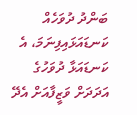ބަންދު ދުވަހެއް ކަނޑައަޅައިފިނަމަ، އެ ކަނޑައަޅާ ދުވަހުގެ އަދަދަށް ވަޒީފާއަށް އެދޭ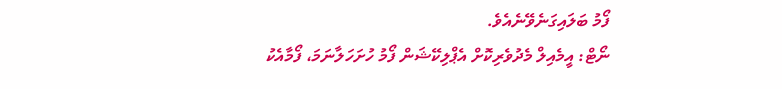ފޯމު ބަލައިގަނެވޭނެއެވެ.
ނޯޓް: އީމެއިލް މެދުވެރިކޮށް އެޕްލިކޭޝަން ފޯމު ހުށަހަލާނަމަ، ފޯމާއެކު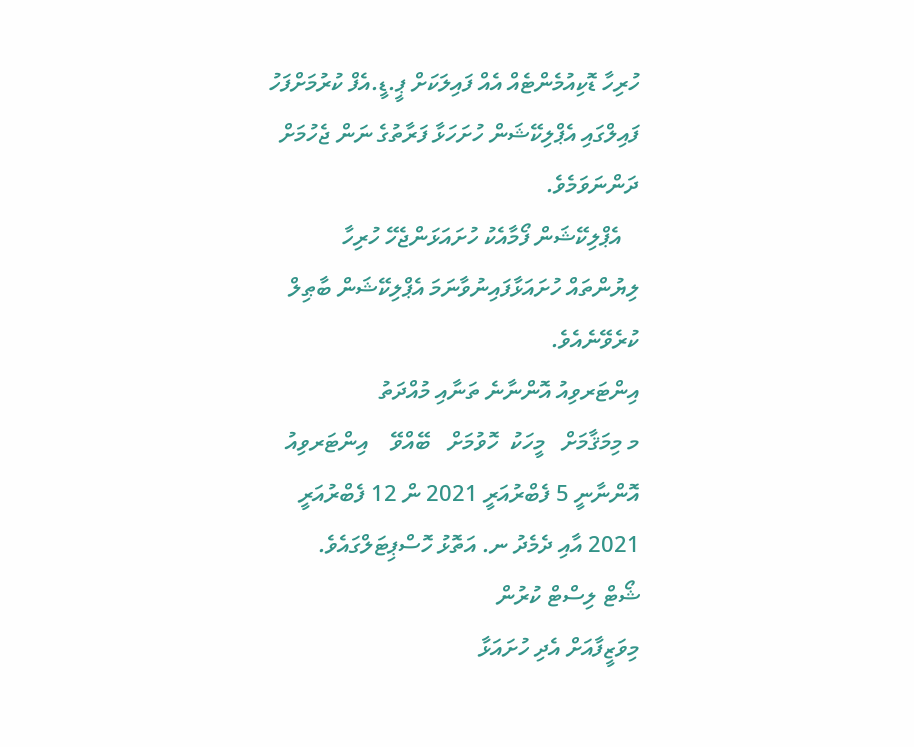ހުރިހާ ޑޮކިއުމެންޓެއް އެއް ފައިލަކަށް ޕީ.ޑީ.އެފް ކުރުމަށްފަހު ފައިލްގައި އެޕްލިކޭޝަން ހުށަހަޅާ ފަރާތުގެ ނަން ޖެހުމަށް ދަންނަވަމެވެ.
   އެޕްލިކޭޝަން ފޯމާއެކު ހުށައަޅަންޖެހޭ ހުރިހާ ލިޔުންތައް ހުށައަޅާފައިނުވާނަމަ އެޕްލިކޭޝަން ބާޠިލް ކުރެވޭނެއެވެ.
އިންޓަރވިއު އޮންނާނެ ތަނާއި މުއްދަތު
މ މިމަޤާމަށް   މީހަކު  ހޮވުމަށް   ބޭއްވޭ    އިންޓަރވިއު  އޮންނާނީ 5 ފެބްރުއަރީ 2021 ން 12 ފެބްރުއަރީ 2021 އާއި ދެމެދު ނ. އަތޮޅު ހޮސްޕިޓަލްގައެވެ.
ޝޯޓް ލިސްޓް ކުރުން
މިވަޒީފާއަށް އެދި ހުށައަޅާ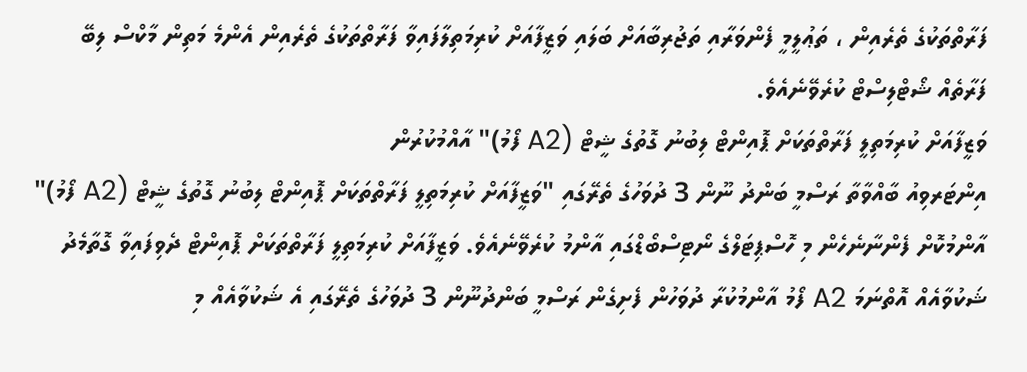ފަރާތްތަކުގެ ތެރެއިން ، ތަޢުލީމީ ފެންވަރާއި ތަޖުރިބާއަށް ބަލައި ވަޒީފާއަށް ކުރިމަތިލާފައިވާ ފަރާތްތަކުގެ ތެރެއިން އެންމެ މަތިން މާކްސް ލިބޭ  ފަރާތެއް ޝޯޓްލިސްޓް ކުރެވޭނެއެވެ.
ވަޒީފާއަށް ކުރިމަތިލީ ފަރާތްތަކަށް ޕޮއިންޓް ލިބުނު ގޮތުގެ ޝީޓް (A2 ފޯމު)" އާއްމުކުރުން
އިންޓަރވިއު ބާއްވާތާ ރަސްމީ ބަންދު ނޫން 3 ދުވަހުގެ ތެރޭގައި "ވަޒީފާއަށް ކުރިމަތިލީ ފަރާތްތަކަށް ޕޮއިންޓް ލިބުނު ގޮތުގެ ޝީޓް (A2 ފޯމު)" އާންމުކޮށް ފެންނާނެހެން މި ހޮސްޕިޓަލްގެ ނޯޓިސްބޯޑްގައި އާންމު ކުރެވޭނެއެވެ. ވަޒީފާއަށް ކުރިމަތިލީ ފަރާތްތަކަށް ޕޮއިންޓް ދެވިފައިވާ ގޮތާމެދު ޝަކުވާއެއް އޮތްނަމަ A2 ފޯމު އާންމުކުރާ ދުވަހުން ފެށިގެން ރަސްމީ ބަންދުނޫން 3 ދުވަހުގެ ތެރޭގައި އެ ޝަކުވާއެއް މި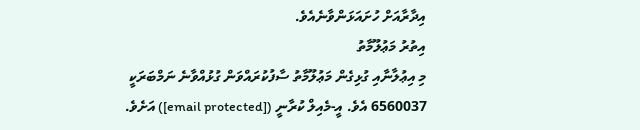އިދާރާއަށް ހުށައަޅަންވާނެއެވެ.
އިތުރު މަޢުލޫމާތު
މި އިޢުލާނާއި ގުޅިގެން މަޢުލޫމާތު ސާފުކުރައްވަން ގުޅުއްވާނެ ނަމްބަރަކީ  6560037 އެވެ. އީ-މެއިލް ކުރާނީ ([email protected]) އަށެވެ.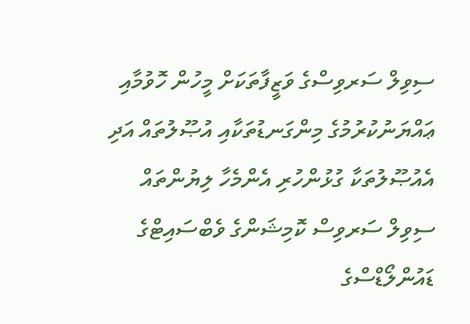ސިވިލް ސަރވިސްގެ ވަޒީފާތަކަށް މީހުން ހޮވުމާއި ޢައްޔަނުކުރުމުގެ މިންގަނޑުތަކާއި އުޞޫލުތައް އަދި އެއުޞޫލުތަކާ ގުޅުންހުރި އެންމެހާ ލިޔުންތައް ސިވިލް ސަރވިސް ކޮމިޝަންގެ ވެބްސައިޓްގެ ޑައުންލޯޑްސްގެ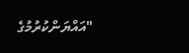"އައްޔަންކުރުމުގެ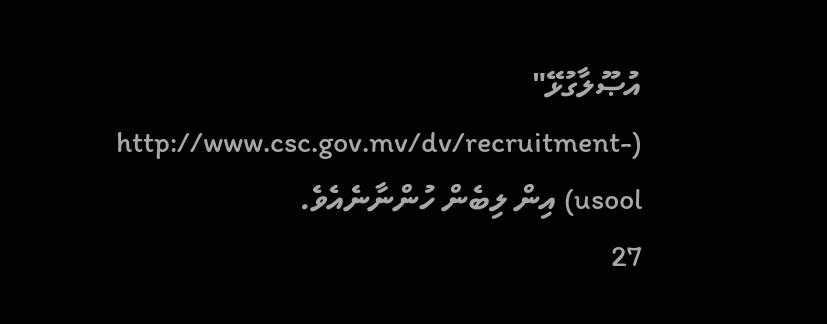އުޞޫލާގުޅޭ" (http://www.csc.gov.mv/dv/recruitment-usool) އިން ލިބެން ހުންނާނެއެވެ.
27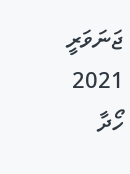ޖަނަވަރީ 2021
ހޯދާ